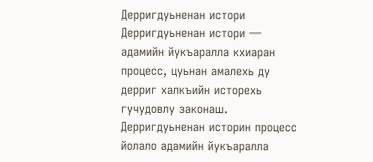Дерригдуьненан истори
Дерригдуьненан истори — адамийн йукъаралла кхиаран процесс, цуьнан амалехь ду дерриг халкъийн исторехь гучудовлу законаш. Дерригдуьненан историн процесс йолало адамийн йукъаралла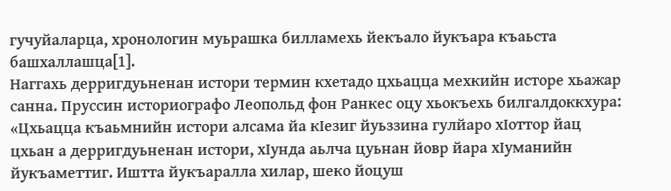гучуйаларца, хронологин муьрашка билламехь йекъало йукъара къаьста башхаллашца[1].
Наггахь дерригдуьненан истори термин кхетадо цхьацца мехкийн исторе хьажар санна. Пруссин историографо Леопольд фон Ранкес оцу хьокъехь билгалдоккхура: «Цхьацца къаьмнийн истори алсама йа кӀезиг йуьззина гулйаро хӀоттор йац цхьан а дерригдуьненан истори, хӀунда аьлча цуьнан йовр йара хӀуманийн йукъаметтиг. Иштта йукъаралла хилар, шеко йоцуш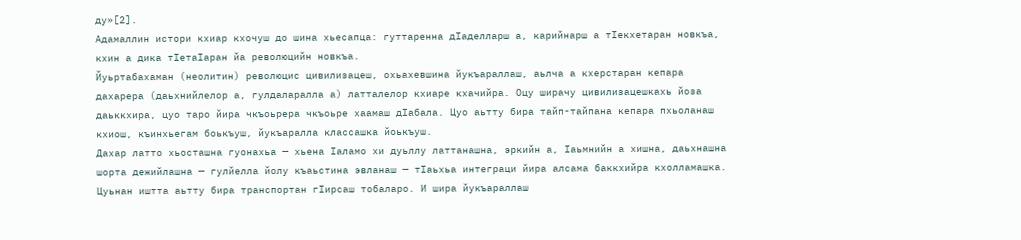ду»[2].
Адамаллин истори кхиар кхочуш до шина хьесапца: гуттаренна дӀаделларш а, карийнарш а тӀекхетаран новкъа, кхин а дика тӀетаӀаран йа революцийн новкъа.
Йуьртабахаман (неолитин) революцис цивилизацеш, охьахевшина йукъараллаш, аьлча а кхерстаран кепара дахарера (даьхнийлелор а, гулдаларалла а) латталелор кхиаре кхачийра. Оцу ширачу цивилизацешкахь йоза даьккхира, цуо таро йира чкъоьрера чкъоьре хаамаш дӀабала. Цуо аьтту бира тайп-тайпана кепара пхьоланаш кхиош, къинхьегам боькъуш, йукъаралла классашка йоькъуш.
Дахар латто хьосташна гуонахьа — хьена Ӏаламо хи дуьллу латтанашна, эркийн а, Ӏаьмнийн а хишна, даьхнашна шорта дежийлашна — гулйелла йолу къаьстина эвланаш — тӀаьхьа интеграци йира алсама баккхийра кхолламашка. Цуьнан иштта аьтту бира транспортан гӀирсаш тобаларо. И шира йукъараллаш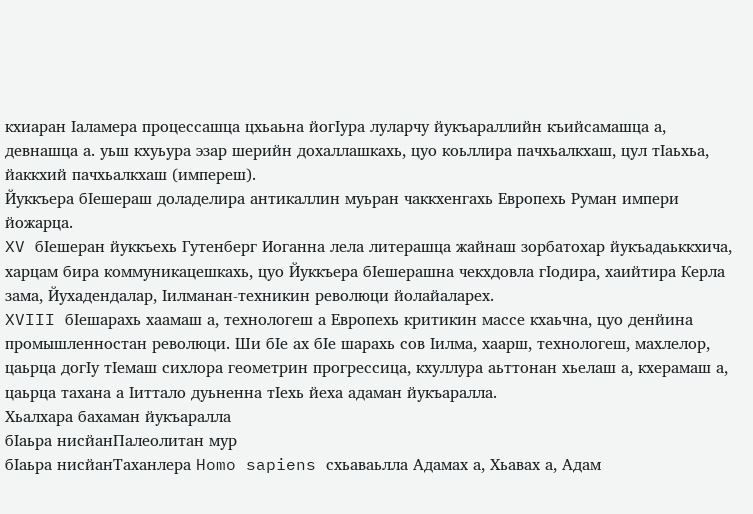кхиаран Ӏаламера процессашца цхьаьна йогӀура луларчу йукъараллийн къийсамашца а, девнашца а. уьш кхуьура эзар шерийн дохаллашкахь, цуо коьллира пачхьалкхаш, цул тӀаьхьа, йаккхий пачхьалкхаш (импереш).
Йуккъера бӀешераш доладелира антикаллин муьран чаккхенгахь Европехь Руман импери йожарца.
XV бӀешеран йуккъехь Гутенберг Иоганна лела литерашца жайнаш зорбатохар йукъадаьккхича, харцам бира коммуникацешкахь, цуо Йуккъера бӀешерашна чекхдовла гӀодира, хаийтира Керла зама, Йухадендалар, Ӏилманан-техникин революци йолайаларех.
XVIII бӀешарахь хаамаш а, технологеш а Европехь критикин массе кхаьчна, цуо денйина промышленностан революци. Ши бӀе ах бӀе шарахь сов Ӏилма, хаарш, технологеш, махлелор, цаьрца догӀу тӀемаш сихлора геометрин прогрессица, кхуллура аьттонан хьелаш а, кхерамаш а, цаьрца тахана а Ӏиттало дуьненна тӀехь йеха адаман йукъаралла.
Хьалхара бахаман йукъаралла
бӀаьра нисйанПалеолитан мур
бӀаьра нисйанТаханлера Homo sapiens схьаваьлла Адамах а, Хьавах а, Адам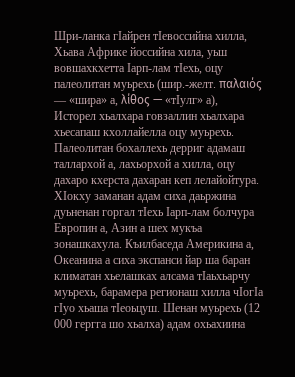Шри-ланка гӀайрен тӀевоссийна хилла, Хьава Африке йоссийна хила, уьш вовшахкхетта Ӏарп-лам тӀехь, оцу палеолитан муьрехь (шир.-желт. παλαιός — «шира» а, λίθος — «тӀулг» а),
Исторел хьалхара говзаллин хьалхара хьесапаш кхоллайелла оцу муьрехь.
Палеолитан бохаллехь дерриг адамаш таллархой а, лахьорхой а хилла, оцу дахаро кхерста дахаран кеп лелайойтура.
ХӀокху заманан адам сиха даьржина дуьненан горгал тӀехь Ӏарп-лам болчура Европин а, Азин а шех мукъа зонашкахула. Къилбаседа Америкина а, Океанина а сиха экспанси йар ша баран климатан хьелашках алсама тӀаьхьарчу муьрехь, барамера регионаш хилла чӀогӀа гӀуо хьаша тӀеоьцуш. Шенан муьрехь (12 000 гергга шо хьалха) адам охьахиина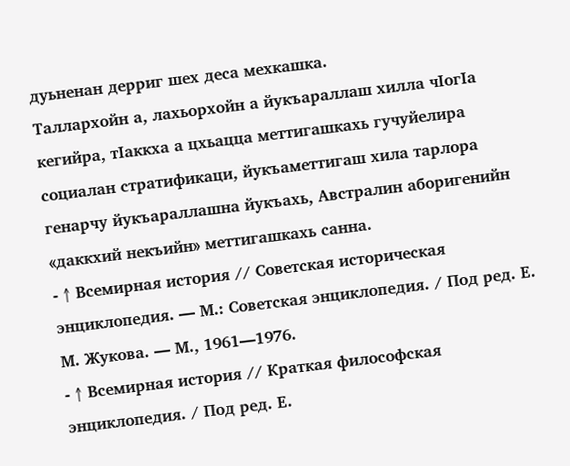дуьненан дерриг шех деса мехкашка.
Таллархойн а, лахьорхойн а йукъараллаш хилла чӀогӀа кегийра, тӀаккха а цхьацца меттигашкахь гучуйелира социалан стратификаци, йукъаметтигаш хила тарлора генарчу йукъараллашна йукъахь, Австралин аборигенийн «даккхий некъийн» меттигашкахь санна.
- ↑ Всемирная история // Советская историческая энциклопедия. — М.: Советская энциклопедия. / Под ред. Е. М. Жукова. — М., 1961—1976.
- ↑ Всемирная история // Краткая философская энциклопедия. / Под ред. Е.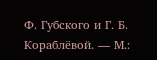Ф. Губского и Г. Б. Кораблёвой. — М.: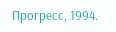Прогресс, 1994.